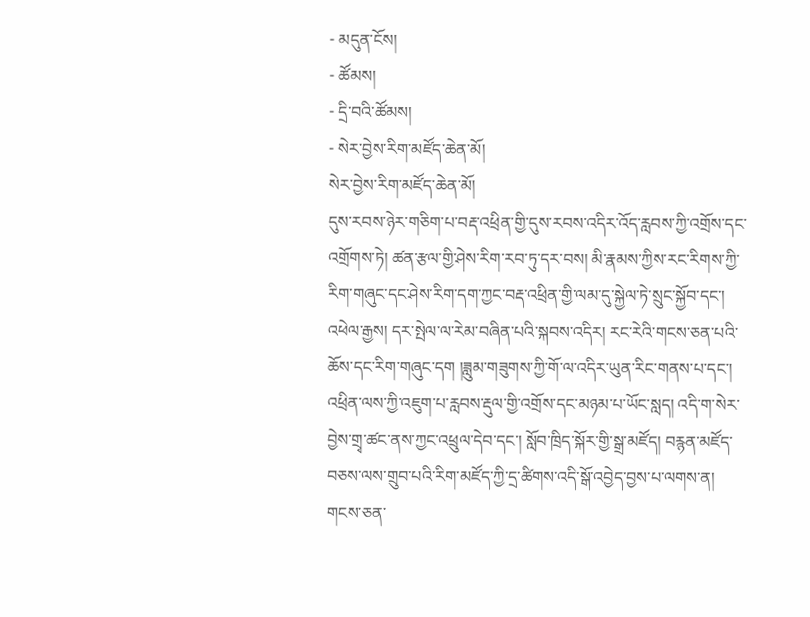- མདུན་ངོས།
- ཚོམས།
- དྲི་བའི་ཚོམས།
- སེར་བྱེས་རིག་མཛོད་ཆེན་མོ།
སེར་བྱེས་རིག་མཛོད་ཆེན་མོ།
དུས་རབས་ཉེར་གཅིག་པ་བརྡ་འཕྲིན་གྱི་དུས་རབས་འདིར་འོད་རླབས་ཀྱི་འགྲོས་དང་འགྲོགས་ཏེ། ཚན་རྩལ་གྱི་ཤེས་རིག་རབ་ཏུ་དར་བས། མི་རྣམས་ཀྱིས་རང་རིགས་ཀྱི་རིག་གཞུང་དང་ཤེས་རིག་དག་ཀྱང་བརྡ་འཕྲིན་གྱི་ལམ་དུ་སྐྱེལ་ཏེ་སྲུང་སྐྱོབ་དང་། འཕེལ་རྒྱས། དར་སྤེལ་ལ་རེམ་བཞིན་པའི་སྐབས་འདིར། རང་རེའི་གངས་ཅན་པའི་ཆོས་དང་རིག་གཞུང་དག །ཟླུམ་གཟུགས་ཀྱི་གོ་ལ་འདིར་ཡུན་རིང་གནས་པ་དང་། འཕྲིན་ལས་ཀྱི་འཇུག་པ་རླབས་རྡུལ་གྱི་འགྲོས་དང་མཉམ་པ་ཡོང་སླད། འདི་ག་སེར་བྱེས་གྲྭ་ཚང་ནས་ཀྱང་འཕྲུལ་དེབ་དང་། སློབ་ཁྲིད་སྐོར་གྱི་སྒྲ་མཛོད། བརྙན་མཛོད་བཅས་ལས་གྲུབ་པའི་རིག་མཛོད་ཀྱི་དྲ་ཚིགས་འདི་སྒོ་འབྱེད་བྱས་པ་ལགས་ན། གངས་ཅན་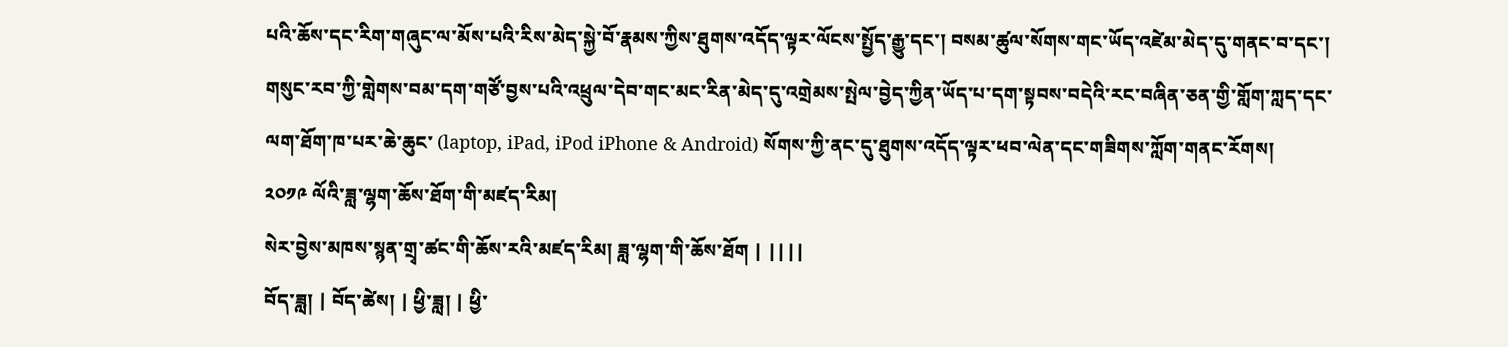པའི་ཆོས་དང་རིག་གཞུང་ལ་མོས་པའི་རིས་མེད་སྐྱེ་བོ་རྣམས་ཀྱིས་ཐུགས་འདོད་ལྟར་ལོངས་སྤྱོད་རྒྱུ་དང་། བསམ་ཚུལ་སོགས་གང་ཡོད་འཛེམ་མེད་དུ་གནང་བ་དང་། གསུང་རབ་ཀྱི་གླེགས་བམ་དག་གཙོ་བྱས་པའི་འཕྲུལ་དེབ་གང་མང་རིན་མེད་དུ་འགྲེམས་སྤེལ་བྱེད་ཀྱིན་ཡོད་པ་དག་སྟབས་བདེའི་རང་བཞིན་ཅན་གྱི་གློག་ཀླད་དང་ལག་ཐོག་ཁ་པར་ཆེ་ཆུང་ (laptop, iPad, iPod iPhone & Android) སོགས་ཀྱི་ནང་དུ་ཐུགས་འདོད་ལྟར་ཕབ་ལེན་དང་གཟིགས་ཀློག་གནང་རོགས།
༢༠༡༩ ལོའི་ཟླ་ལྷག་ཆོས་ཐོག་གི་མཛད་རིམ།
སེར་བྱེས་མཁས་སྙན་གྲྭ་ཚང་གི་ཆོས་རའི་མཛད་རིམ། ཟླ་ལྷག་གི་ཆོས་ཐོག | ||||
བོད་ཟླ། | བོད་ཚེས། | ཕྱི་ཟླ། | ཕྱི་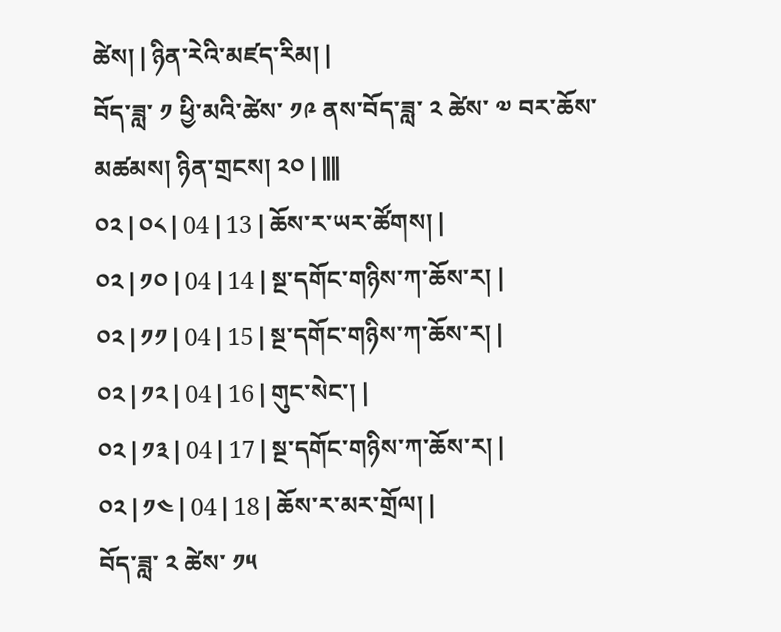ཚེས། | ཉིན་རེའི་མཛད་རིམ། |
བོད་ཟླ་ ༡ ཕྱི་མའི་ཚེས་ ༡༩ ནས་བོད་ཟླ་ ༢ ཚེས་ ༧ བར་ཆོས་མཚམས། ཉིན་གྲངས། ༢༠ | ||||
༠༢ | ༠༨ | 04 | 13 | ཆོས་ར་ཡར་ཚོགས། |
༠༢ | ༡༠ | 04 | 14 | སྔ་དགོང་གཉིས་ཀ་ཆོས་ར། |
༠༢ | ༡༡ | 04 | 15 | སྔ་དགོང་གཉིས་ཀ་ཆོས་ར། |
༠༢ | ༡༢ | 04 | 16 | གུང་སེང་། |
༠༢ | ༡༣ | 04 | 17 | སྔ་དགོང་གཉིས་ཀ་ཆོས་ར། |
༠༢ | ༡༤ | 04 | 18 | ཆོས་ར་མར་གྲོལ། |
བོད་ཟླ་ ༢ ཚེས་ ༡༥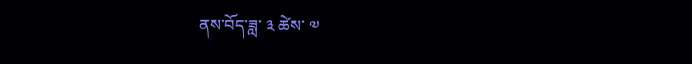ནས་བོད་ཟླ་ ༣ ཚེས་ ༧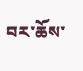བར་ཆོས་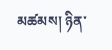མཚམས། ཉིན་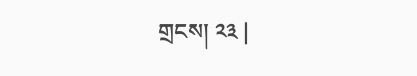གྲངས། ༢༣ |